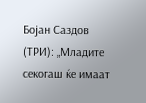Бојан Саздов (ТРИ): „Младите секогаш ќе имаат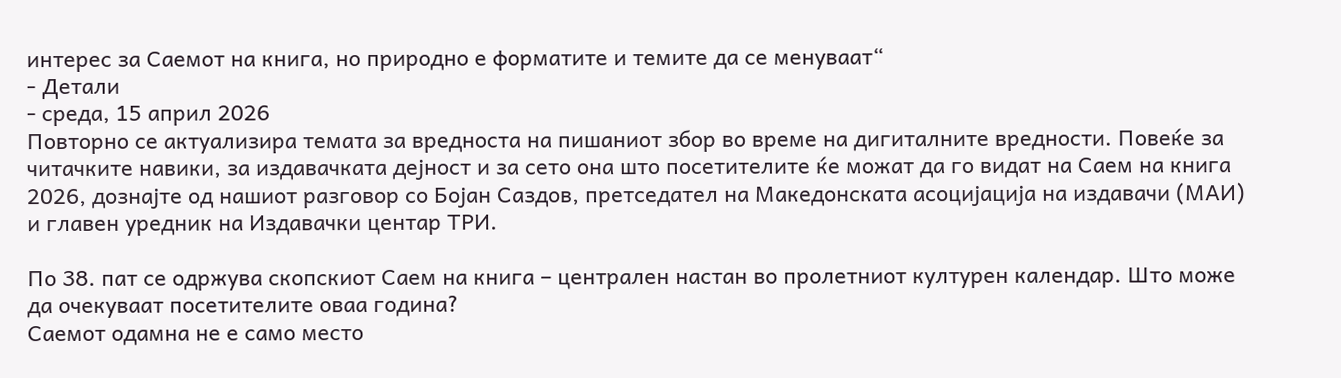интерес за Саемот на книга, но природно е форматите и темите да се менуваат“
- Детали
- среда, 15 април 2026
Повторно се актуализира темата за вредноста на пишаниот збор во време на дигиталните вредности. Повеќе за читачките навики, за издавачката дејност и за сето она што посетителите ќе можат да го видат на Саем на книга 2026, дознајте од нашиот разговор со Бојан Саздов, претседател на Македонската асоцијација на издавачи (МАИ) и главен уредник на Издавачки центар ТРИ.

По 38. пат се одржува скопскиот Саем на книга – централен настан во пролетниот културен календар. Што може да очекуваат посетителите оваа година?
Саемот одамна не е само место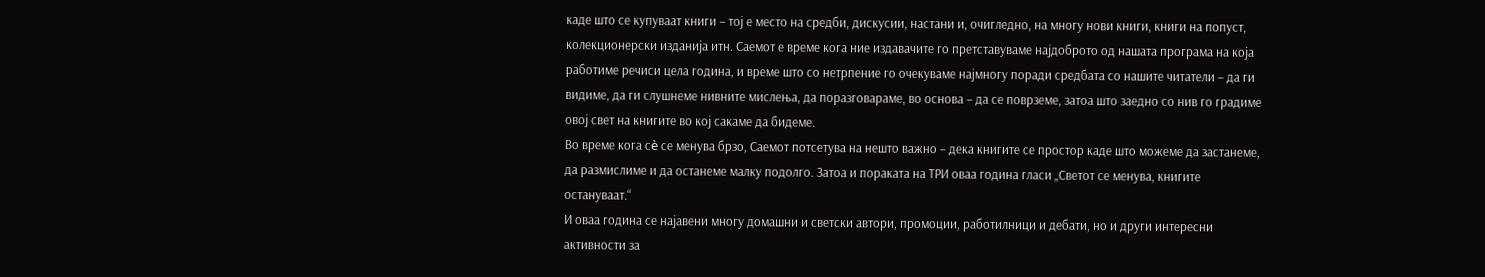каде што се купуваат книги – тој е место на средби, дискусии, настани и, очигледно, на многу нови книги, книги на попуст, колекционерски изданија итн. Саемот е време кога ние издавачите го претставуваме најдоброто од нашата програма на која работиме речиси цела година, и време што со нетрпение го очекуваме најмногу поради средбата со нашите читатели – да ги видиме, да ги слушнеме нивните мислења, да поразговараме, во основа – да се поврземе, затоа што заедно со нив го градиме овој свет на книгите во кој сакаме да бидеме.
Во време кога сè се менува брзо, Саемот потсетува на нешто важно – дека книгите се простор каде што можеме да застанеме, да размислиме и да останеме малку подолго. Затоа и пораката на ТРИ оваа година гласи „Светот се менува, книгите остануваат.“
И оваа година се најавени многу домашни и светски автори, промоции, работилници и дебати, но и други интересни активности за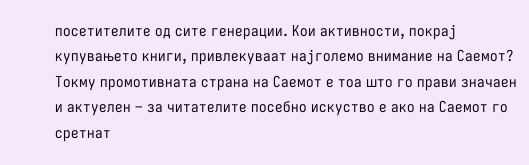посетителите од сите генерации. Кои активности, покрај купувањето книги, привлекуваат најголемо внимание на Саемот?
Токму промотивната страна на Саемот е тоа што го прави значаен и актуелен – за читателите посебно искуство е ако на Саемот го сретнат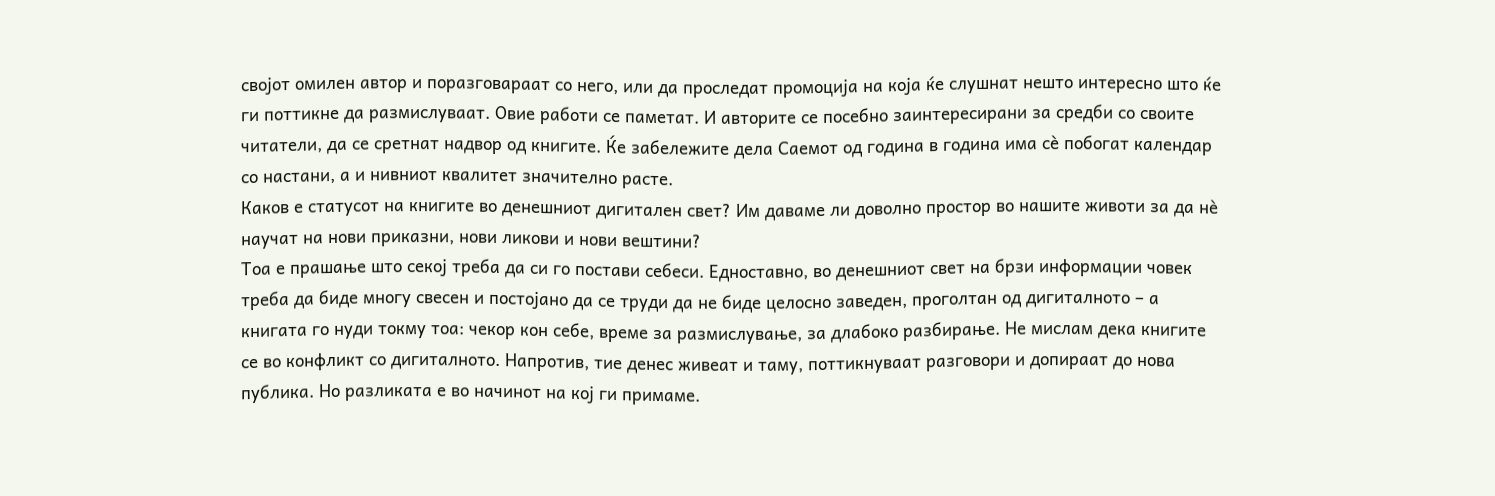својот омилен автор и поразговараат со него, или да проследат промоција на која ќе слушнат нешто интересно што ќе ги поттикне да размислуваат. Овие работи се паметат. И авторите се посебно заинтересирани за средби со своите читатели, да се сретнат надвор од книгите. Ќе забележите дела Саемот од година в година има сè побогат календар со настани, а и нивниот квалитет значително расте.
Каков е статусот на книгите во денешниот дигитален свет? Им даваме ли доволно простор во нашите животи за да нѐ научат на нови приказни, нови ликови и нови вештини?
Тоа е прашање што секој треба да си го постави себеси. Едноставно, во денешниот свет на брзи информации човек треба да биде многу свесен и постојано да се труди да не биде целосно заведен, проголтан од дигиталното – а книгата го нуди токму тоа: чекор кон себе, време за размислување, за длабоко разбирање. Не мислам дека книгите се во конфликт со дигиталното. Напротив, тие денес живеат и таму, поттикнуваат разговори и допираат до нова публика. Но разликата е во начинот на кој ги примаме.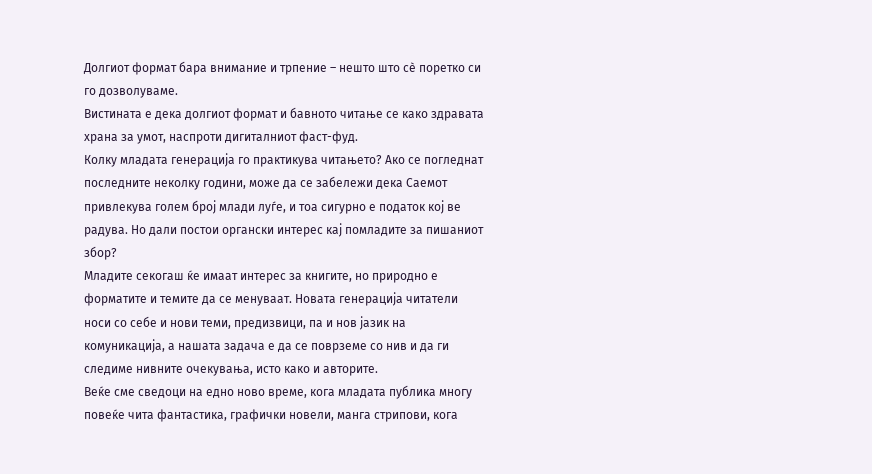Долгиот формат бара внимание и трпение – нешто што сè поретко си го дозволуваме.
Вистината е дека долгиот формат и бавното читање се како здравата храна за умот, наспроти дигиталниот фаст-фуд.
Колку младата генерација го практикува читањето? Ако се погледнат последните неколку години, може да се забележи дека Саемот привлекува голем број млади луѓе, и тоа сигурно е податок кој ве радува. Но дали постои органски интерес кај помладите за пишаниот збор?
Младите секогаш ќе имаат интерес за книгите, но природно е форматите и темите да се менуваат. Новата генерација читатели носи со себе и нови теми, предизвици, па и нов јазик на комуникација, а нашата задача е да се поврземе со нив и да ги следиме нивните очекувања, исто како и авторите.
Веќе сме сведоци на едно ново време, кога младата публика многу повеќе чита фантастика, графички новели, манга стрипови, кога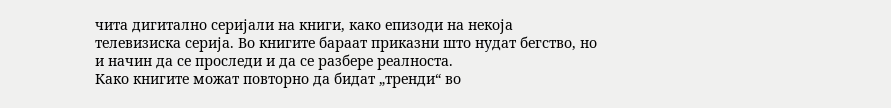чита дигитално серијали на книги, како епизоди на некоја телевизиска серија. Во книгите бараат приказни што нудат бегство, но и начин да се проследи и да се разбере реалноста.
Како книгите можат повторно да бидат „тренди“ во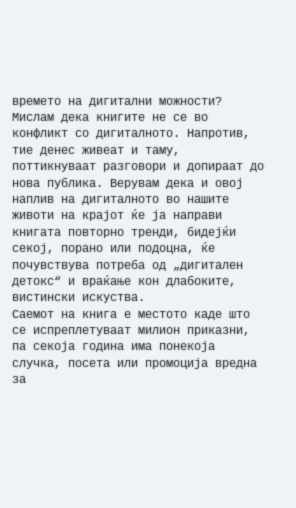времето на дигитални можности?
Мислам дека книгите не се во конфликт со дигиталното. Напротив, тие денес живеат и таму, поттикнуваат разговори и допираат до нова публика. Верувам дека и овој наплив на дигиталното во нашите животи на крајот ќе ја направи книгата повторно тренди, бидејќи секој, порано или подоцна, ќе почувствува потреба од „дигитален детокс“ и враќање кон длабоките, вистински искуства.
Саемот на книга е местото каде што се испреплетуваат милион приказни, па секоја година има понекоја случка, посета или промоција вредна за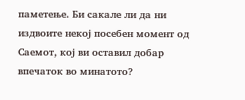паметење. Би сакале ли да ни издвоите некој посебен момент од Саемот, кој ви оставил добар впечаток во минатото?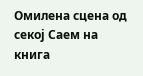Омилена сцена од секој Саем на книга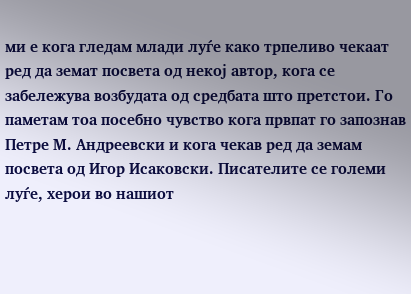ми е кога гледам млади луѓе како трпеливо чекаат ред да земат посвета од некој автор, кога се забележува возбудата од средбата што претстои. Го паметам тоа посебно чувство кога првпат го запознав Петре М. Андреевски и кога чекав ред да земам посвета од Игор Исаковски. Писателите се големи луѓе, херои во нашиот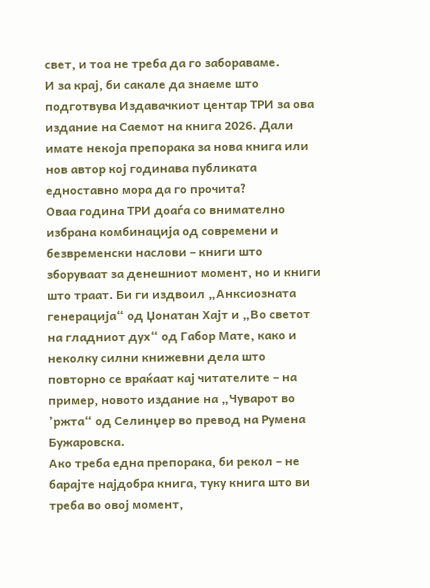свет, и тоа не треба да го забораваме.
И за крај, би сакале да знаеме што подготвува Издавачкиот центар ТРИ за ова издание на Саемот на книга 2026. Дали имате некоја препорака за нова книга или нов автор кој годинава публиката едноставно мора да го прочита?
Оваа година ТРИ доаѓа со внимателно избрана комбинација од современи и безвременски наслови – книги што зборуваат за денешниот момент, но и книги што траат. Би ги издвоил „Анксиозната генерација“ од Џонатан Хајт и „Во светот на гладниот дух“ од Габор Мате, како и неколку силни книжевни дела што повторно се враќаат кај читателите – на пример, новото издание на „Чуварот во ’ржта“ од Селинџер во превод на Румена Бужаровска.
Ако треба една препорака, би рекол – не барајте најдобра книга, туку книга што ви треба во овој момент,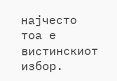најчесто тоа е вистинскиот избор.